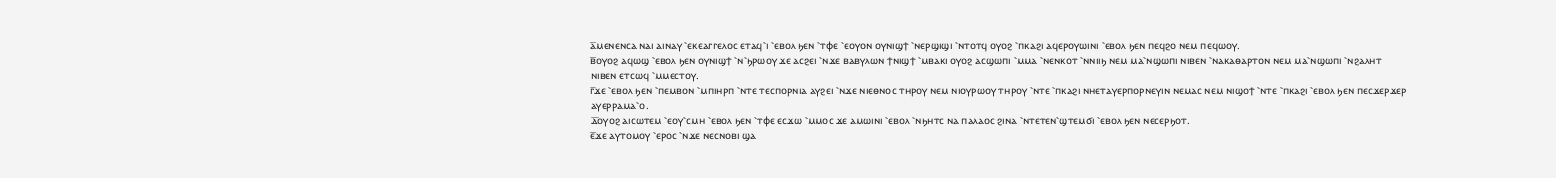ⲁ̅ⲙⲉⲛⲉⲛⲥⲁ ⲛⲁⲓ ⲁⲓⲛⲁⲩ ⳿ⲉⲕⲉⲁⲅⲅⲉⲗⲟⲥ ⲉⲧⲁϥ⳿ⲓ ⳿ⲉⲃⲟⲗ ϧⲉⲛ ⳿ⲧⲫⲉ ⳿ⲉⲟⲩⲟⲛ ⲟⲩⲛⲓϣϯ ⳿ⲛⲉⲣϣⲓϣⲓ ⳿ⲛⲧⲟⲧϥ ⲟⲩⲟϩ ⳿ⲡⲕⲁϩⲓ ⲁϥⲉⲣⲟⲩⲱⲓⲛⲓ ⳿ⲉⲃⲟⲗ ϧⲉⲛ ⲡⲉϥϩⲟ ⲛⲉⲙ ⲡⲉϥⲱⲟⲩ.
ⲃ̅ⲟⲩⲟϩ ⲁϥⲱϣ ⳿ⲉⲃⲟⲗ ϧⲉⲛ ⲟⲩⲛⲓϣϯ ⳿ⲛ⳿ϧⲣⲱⲟⲩ ϫⲉ ⲁⲥϩⲉⲓ ⳿ⲛϫⲉ ⲃⲁⲃⲩⲗⲱⲛ ϯⲛⲓϣϯ ⳿ⲙⲃⲁⲕⲓ ⲟⲩⲟϩ ⲁⲥϣⲱⲡⲓ ⳿ⲙⲙⲁ ⳿ⲛⲉⲛⲕⲟⲧ ⳿ⲛⲛⲓⲓϧ ⲛⲉⲙ ⲙⲁ⳿ⲛϣⲱⲡⲓ ⲛⲓⲃⲉⲛ ⳿ⲛⲁⲕⲁⲑⲁⲣⲧⲟⲛ ⲛⲉⲙ ⲙⲁ⳿ⲛϣⲱⲡⲓ ⳿ⲛϩⲁⲗⲏⲧ ⲛⲓⲃⲉⲛ ⲉⲧⲥⲱϥ ⳿ⲙⲙⲉⲥⲧⲟⲩ.
ⲅ̅ϫⲉ ⳿ⲉⲃⲟⲗ ϧⲉⲛ ⳿ⲡⲉⲙⲃⲟⲛ ⳿ⲙⲡⲓⲏⲣⲡ ⳿ⲛⲧⲉ ⲧⲉⲥⲡⲟⲣⲛⲓⲁ ⲁⲩϩⲉⲓ ⳿ⲛϫⲉ ⲛⲓⲉⲑⲛⲟⲥ ⲧⲏⲣⲟⲩ ⲛⲉⲙ ⲛⲓⲟⲩⲣⲱⲟⲩ ⲧⲏⲣⲟⲩ ⳿ⲛⲧⲉ ⳿ⲡⲕⲁϩⲓ ⲛⲏⲉⲧⲁⲩⲉⲣⲡⲟⲣⲛⲉⲩⲓⲛ ⲛⲉⲙⲁⲥ ⲛⲉⲙ ⲛⲓϣⲟϯ ⳿ⲛⲧⲉ ⳿ⲡⲕⲁϩⲓ ⳿ⲉⲃⲟⲗ ϧⲉⲛ ⲡⲉⲥϫⲉⲣϫⲉⲣ ⲁⲩⲉⲣⲣⲁⲙⲁ⳿ⲟ.
ⲇ̅ⲟⲩⲟϩ ⲁⲓⲥⲱⲧⲉⲙ ⳿ⲉⲟⲩ⳿ⲥⲙⲏ ⳿ⲉⲃⲟⲗ ϧⲉⲛ ⳿ⲧⲫⲉ ⲉⲥϫⲱ ⳿ⲙⲙⲟⲥ ϫⲉ ⲁⲙⲱⲓⲛⲓ ⳿ⲉⲃⲟⲗ ⳿ⲛϧⲏⲧⲥ ⲛⲁ ⲡⲁⲗⲁⲟⲥ ϩⲓⲛⲁ ⳿ⲛⲧⲉⲧⲉⲛ⳿ϣⲧⲉⲙϭⲓ ⳿ⲉⲃⲟⲗ ϧⲉⲛ ⲛⲉⲥⲉⲣϧⲟⲧ.
ⲉ̅ϫⲉ ⲁⲩⲧⲟⲙⲟⲩ ⳿ⲉⲣⲟⲥ ⳿ⲛϫⲉ ⲛⲉⲥⲛⲟⲃⲓ ϣⲁ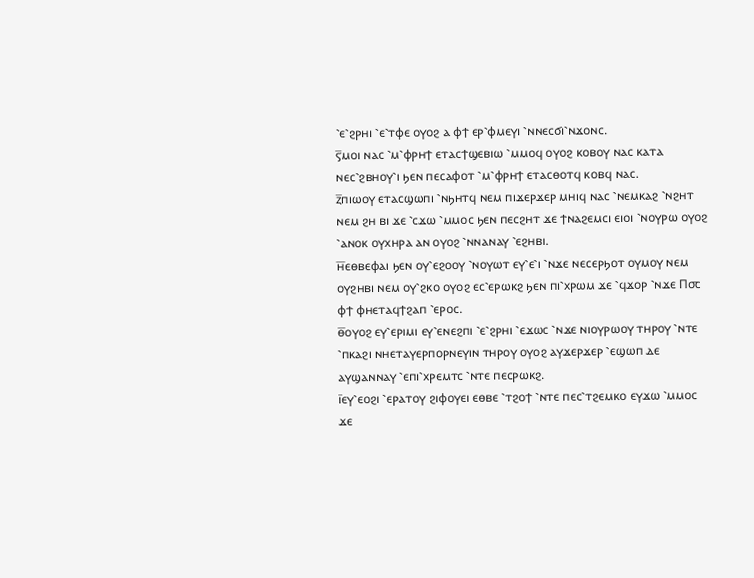⳿ⲉ⳿ϩⲣⲏⲓ ⳿ⲉ⳿ⲧⲫⲉ ⲟⲩⲟϩ ⲁ ⲫϯ ⲉⲣ⳿ⲫⲙⲉⲩⲓ ⳿ⲛⲛⲉⲥϭⲓ⳿ⲛϫⲟⲛⲥ.
ⲋ̅ⲙⲟⲓ ⲛⲁⲥ ⳿ⲙ⳿ⲫⲣⲏϯ ⲉⲧⲁⲥϯϣⲉⲃⲓⲱ ⳿ⲙⲙⲟϥ ⲟⲩⲟϩ ⲕⲟⲃⲟⲩ ⲛⲁⲥ ⲕⲁⲧⲁ ⲛⲉⲥ⳿ϩⲃⲏⲟⲩ⳿ⲓ ϧⲉⲛ ⲡⲉⲥⲁⲫⲟⲧ ⳿ⲙ⳿ⲫⲣⲏϯ ⲉⲧⲁⲥⲑⲟⲧϥ ⲕⲟⲃϥ ⲛⲁⲥ.
ⲍ̅ⲡⲓⲱⲟⲩ ⲉⲧⲁⲥϣⲱⲡⲓ ⳿ⲛϧⲏⲧϥ ⲛⲉⲙ ⲡⲓϫⲉⲣϫⲉⲣ ⲙⲏⲓϥ ⲛⲁⲥ ⳿ⲛⲉⲙⲕⲁϩ ⳿ⲛϩⲏⲧ ⲛⲉⲙ ϩⲏ ⲃⲓ ϫⲉ ⳿ⲥϫⲱ ⳿ⲙⲙⲟⲥ ϧⲉⲛ ⲡⲉⲥϩⲏⲧ ϫⲉ ϯⲛⲁϩⲉⲙⲥⲓ ⲉⲓⲟⲓ ⳿ⲛⲟⲩⲣⲱ ⲟⲩⲟϩ ⳿ⲁⲛⲟⲕ ⲟⲩⲭⲏⲣⲁ ⲁⲛ ⲟⲩⲟϩ ⳿ⲛⲛⲁⲛⲁⲩ ⳿ⲉϩⲏⲃⲓ.
ⲏ̅ⲉⲑⲃⲉⲫⲁⲓ ϧⲉⲛ ⲟⲩ⳿ⲉϩⲟⲟⲩ ⳿ⲛⲟⲩⲱⲧ ⲉⲩ⳿ⲉ⳿ⲓ ⳿ⲛϫⲉ ⲛⲉⲥⲉⲣϧⲟⲧ ⲟⲩⲙⲟⲩ ⲛⲉⲙ ⲟⲩϩⲏⲃⲓ ⲛⲉⲙ ⲟⲩ⳿ϩⲕⲟ ⲟⲩⲟϩ ⲉⲥ⳿ⲉⲣⲱⲕϩ ϧⲉⲛ ⲡⲓ⳿ⲭⲣⲱⲙ ϫⲉ ⳿ϥϫⲟⲣ ⳿ⲛϫⲉ Ⲡ⳪ ⲫϯ ⲫⲏⲉⲧⲁϥϯϩⲁⲡ ⳿ⲉⲣⲟⲥ.
ⲑ̅ⲟⲩⲟϩ ⲉⲩ⳿ⲉⲣⲓⲙⲓ ⲉⲩ⳿ⲉⲛⲉϩⲡⲓ ⳿ⲉ⳿ϩⲣⲏⲓ ⳿ⲉϫⲱⲥ ⳿ⲛϫⲉ ⲛⲓⲟⲩⲣⲱⲟⲩ ⲧⲏⲣⲟⲩ ⳿ⲛⲧⲉ ⳿ⲡⲕⲁϩⲓ ⲛⲏⲉⲧⲁⲩⲉⲣⲡⲟⲣⲛⲉⲩⲓⲛ ⲧⲏⲣⲟⲩ ⲟⲩⲟϩ ⲁⲩϫⲉⲣϫⲉⲣ ⳿ⲉϣⲱⲡ ⲇⲉ ⲁⲩϣⲁⲛⲛⲁⲩ ⳿ⲉⲡⲓ⳿ⲭⲣⲉⲙⲧⲥ ⳿ⲛⲧⲉ ⲡⲉⲥⲣⲱⲕϩ.
ⲓ̅ⲉⲩ⳿ⲉⲟϩⲓ ⳿ⲉⲣⲁⲧⲟⲩ ϩⲓⲫⲟⲩⲉⲓ ⲉⲑⲃⲉ ⳿ⲧϩⲟϯ ⳿ⲛⲧⲉ ⲡⲉⲥ⳿ⲧϩⲉⲙⲕⲟ ⲉⲩϫⲱ ⳿ⲙⲙⲟⲥ ϫⲉ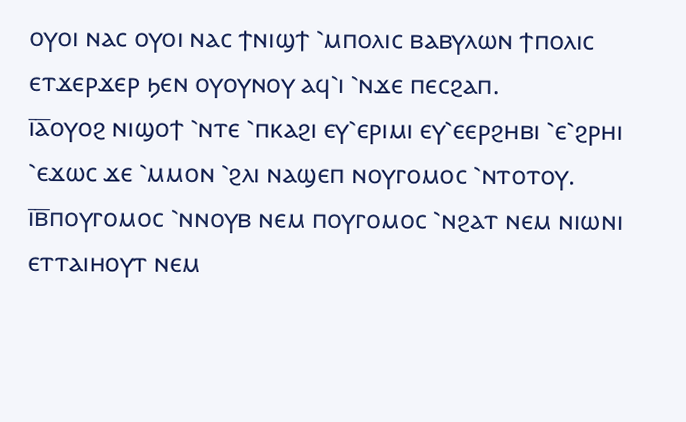ⲟⲩⲟⲓ ⲛⲁⲥ ⲟⲩⲟⲓ ⲛⲁⲥ ϯⲛⲓϣϯ ⳿ⲙⲡⲟⲗⲓⲥ ⲃⲁⲃⲩⲗⲱⲛ ϯⲡⲟⲗⲓⲥ ⲉⲧϫⲉⲣϫⲉⲣ ϧⲉⲛ ⲟⲩⲟⲩⲛⲟⲩ ⲁϥ⳿ⲓ ⳿ⲛϫⲉ ⲡⲉⲥϩⲁⲡ.
ⲓ̅ⲁ̅ⲟⲩⲟϩ ⲛⲓϣⲟϯ ⳿ⲛⲧⲉ ⳿ⲡⲕⲁϩⲓ ⲉⲩ⳿ⲉⲣⲓⲙⲓ ⲉⲩ⳿ⲉⲉⲣϩⲏⲃⲓ ⳿ⲉ⳿ϩⲣⲏⲓ ⳿ⲉϫⲱⲥ ϫⲉ ⳿ⲙⲙⲟⲛ ⳿ϩⲗⲓ ⲛⲁϣⲉⲡ ⲛⲟⲩⲅⲟⲙⲟⲥ ⳿ⲛⲧⲟⲧⲟⲩ.
ⲓ̅ⲃ̅ⲡⲟⲩⲅⲟⲙⲟⲥ ⳿ⲛⲛⲟⲩⲃ ⲛⲉⲙ ⲡⲟⲩⲅⲟⲙⲟⲥ ⳿ⲛϩⲁⲧ ⲛⲉⲙ ⲛⲓⲱⲛⲓ ⲉⲧⲧⲁⲓⲏⲟⲩⲧ ⲛⲉⲙ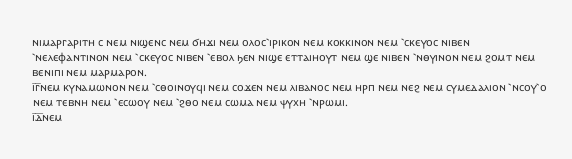ⲛⲓⲙⲁⲣⲅⲁⲣⲓⲧⲏ ⲥ ⲛⲉⲙ ⲛⲓϣⲉⲛⲥ ⲛⲉⲙ ϭⲏϫⲓ ⲛⲉⲙ ⲟⲗⲟⲥ⳿ⲓⲣⲓⲕⲟⲛ ⲛⲉⲙ ⲕⲟⲕⲕⲓⲛⲟⲛ ⲛⲉⲙ ⳿ⲥⲕⲉⲩⲟⲥ ⲛⲓⲃⲉⲛ ⳿ⲛⲉⲗⲉⲫⲁⲛⲧⲓⲛⲟⲛ ⲛⲉⲙ ⳿ⲥⲕⲉⲩⲟⲥ ⲛⲓⲃⲉⲛ ⳿ⲉⲃⲟⲗ ϧⲉⲛ ⲛⲓϣⲉ ⲉⲧⲧⲁⲓⲏⲟⲩⲧ ⲛⲉⲙ ϣⲉ ⲛⲓⲃⲉⲛ ⳿ⲛⲑⲩⲓⲛⲟⲛ ⲛⲉⲙ ϩⲟⲙⲧ ⲛⲉⲙ ⲃⲉⲛⲓⲡⲓ ⲛⲉⲙ ⲙⲁⲣⲙⲁⲣⲟⲛ.
ⲓ̅ⲅ̅ⲛⲉⲙ ⲕⲩⲛⲁⲙⲱⲛⲟⲛ ⲛⲉⲙ ⳿ⲥⲑⲟⲓⲛⲟⲩϥⲓ ⲛⲉⲙ ⲥⲟϫⲉⲛ ⲛⲉⲙ ⲗⲓⲃⲁⲛⲟⲥ ⲛⲉⲙ ⲏⲣⲡ ⲛⲉⲙ ⲛⲉϩ ⲛⲉⲙ ⲥⲩⲙⲉⲇⲁⲗⲓⲟⲛ ⳿ⲛⲥⲟⲩ⳿ⲟ ⲛⲉⲙ ⲧⲉⲃⲛⲏ ⲛⲉⲙ ⳿ⲉⲥⲱⲟⲩ ⲛⲉⲙ ⳿ϩⲑⲟ ⲛⲉⲙ ⲥⲱⲙⲁ ⲛⲉⲙ ⲯⲩⲭⲏ ⳿ⲛⲣⲱⲙⲓ.
ⲓ̅ⲇ̅ⲛⲉⲙ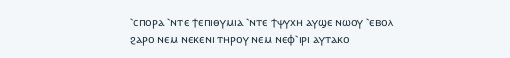⳿ⲥⲡⲟⲣⲁ ⳿ⲛⲧⲉ ϯⲉⲡⲓⲑⲩⲙⲓⲁ ⳿ⲛⲧⲉ ϯⲯⲩⲭⲏ ⲁⲩϣⲉ ⲛⲱⲟⲩ ⳿ⲉⲃⲟⲗ ϩⲁⲣⲟ ⲛⲉⲙ ⲛⲉⲕⲉⲛⲓ ⲧⲏⲣⲟⲩ ⲛⲉⲙ ⲛⲉⲫ⳿ⲓⲣⲓ ⲁⲩⲧⲁⲕⲟ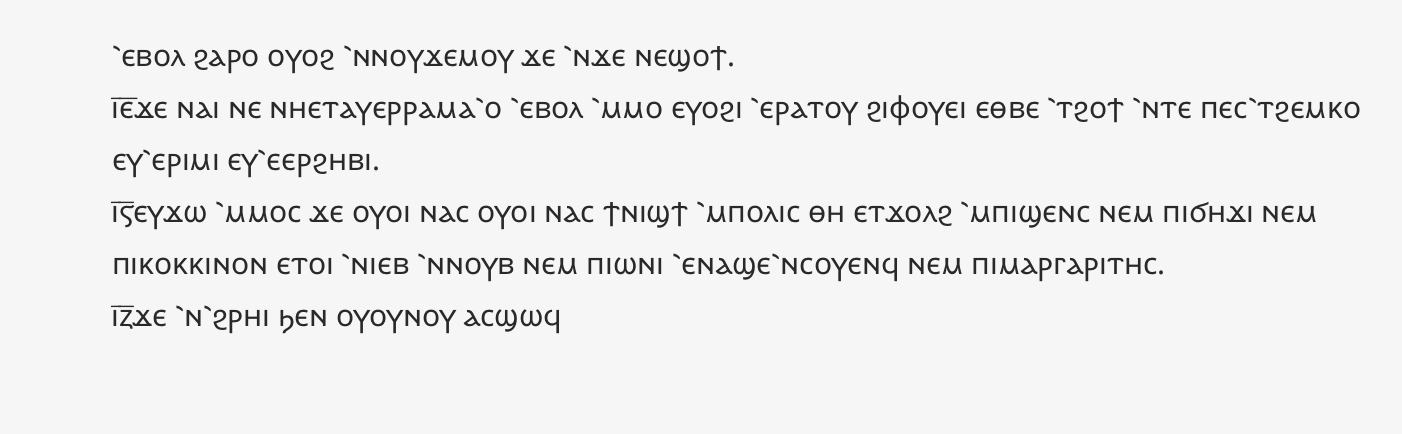⳿ⲉⲃⲟⲗ ϩⲁⲣⲟ ⲟⲩⲟϩ ⳿ⲛⲛⲟⲩϫⲉⲙⲟⲩ ϫⲉ ⳿ⲛϫⲉ ⲛⲉϣⲟϯ.
ⲓ̅ⲉ̅ϫⲉ ⲛⲁⲓ ⲛⲉ ⲛⲏⲉⲧⲁⲩⲉⲣⲣⲁⲙⲁ⳿ⲟ ⳿ⲉⲃⲟⲗ ⳿ⲙⲙⲟ ⲉⲩⲟϩⲓ ⳿ⲉⲣⲁⲧⲟⲩ ϩⲓⲫⲟⲩⲉⲓ ⲉⲑⲃⲉ ⳿ⲧϩⲟϯ ⳿ⲛⲧⲉ ⲡⲉⲥ⳿ⲧϩⲉⲙⲕⲟ ⲉⲩ⳿ⲉⲣⲓⲙⲓ ⲉⲩ⳿ⲉⲉⲣϩⲏⲃⲓ.
ⲓ̅ⲋ̅ⲉⲩϫⲱ ⳿ⲙⲙⲟⲥ ϫⲉ ⲟⲩⲟⲓ ⲛⲁⲥ ⲟⲩⲟⲓ ⲛⲁⲥ ϯⲛⲓϣϯ ⳿ⲙⲡⲟⲗⲓⲥ ⲑⲏ ⲉⲧϫⲟⲗϩ ⳿ⲙⲡⲓϣⲉⲛⲥ ⲛⲉⲙ ⲡⲓϭⲏϫⲓ ⲛⲉⲙ ⲡⲓⲕⲟⲕⲕⲓⲛⲟⲛ ⲉⲧⲟⲓ ⳿ⲛⲓⲉⲃ ⳿ⲛⲛⲟⲩⲃ ⲛⲉⲙ ⲡⲓⲱⲛⲓ ⳿ⲉⲛⲁϣⲉ⳿ⲛⲥⲟⲩⲉⲛϥ ⲛⲉⲙ ⲡⲓⲙⲁⲣⲅⲁⲣⲓⲧⲏⲥ.
ⲓ̅ⲍ̅ϫⲉ ⳿ⲛ⳿ϩⲣⲏⲓ ϧⲉⲛ ⲟⲩⲟⲩⲛⲟⲩ ⲁⲥϣⲱϥ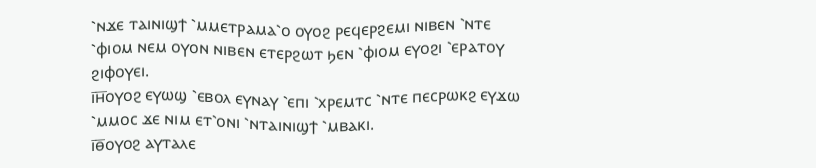⳿ⲛϫⲉ ⲧⲁⲓⲛⲓϣϯ ⳿ⲙⲙⲉⲧⲣⲁⲙⲁ⳿ⲟ ⲟⲩⲟϩ ⲣⲉϥⲉⲣϩⲉⲙⲓ ⲛⲓⲃⲉⲛ ⳿ⲛⲧⲉ ⳿ⲫⲓⲟⲙ ⲛⲉⲙ ⲟⲩⲟⲛ ⲛⲓⲃⲉⲛ ⲉⲧⲉⲣϩⲱⲧ ϧⲉⲛ ⳿ⲫⲓⲟⲙ ⲉⲩⲟϩⲓ ⳿ⲉⲣⲁⲧⲟⲩ ϩⲓⲫⲟⲩⲉⲓ.
ⲓ̅ⲏ̅ⲟⲩⲟϩ ⲉⲩⲱϣ ⳿ⲉⲃⲟⲗ ⲉⲩⲛⲁⲩ ⳿ⲉⲡⲓ ⳿ⲭⲣⲉⲙⲧⲥ ⳿ⲛⲧⲉ ⲡⲉⲥⲣⲱⲕϩ ⲉⲩϫⲱ ⳿ⲙⲙⲟⲥ ϫⲉ ⲛⲓⲙ ⲉⲧ⳿ⲟⲛⲓ ⳿ⲛⲧⲁⲓⲛⲓϣϯ ⳿ⲙⲃⲁⲕⲓ.
ⲓ̅ⲑ̅ⲟⲩⲟϩ ⲁⲩⲧⲁⲗⲉ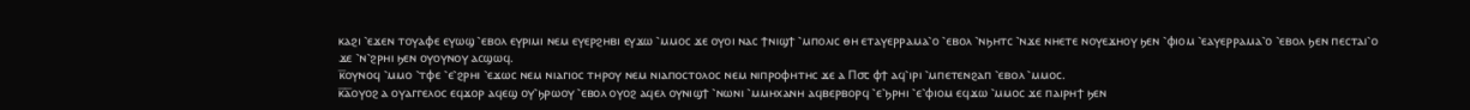ⲕⲁϩⲓ ⳿ⲉϫⲉⲛ ⲧⲟⲩⲁⲫⲉ ⲉⲩⲱϣ ⳿ⲉⲃⲟⲗ ⲉⲩⲣⲓⲙⲓ ⲛⲉⲙ ⲉⲩⲉⲣϩⲏⲃⲓ ⲉⲩϫⲱ ⳿ⲙⲙⲟⲥ ϫⲉ ⲟⲩⲟⲓ ⲛⲁⲥ ϯⲛⲓϣϯ ⳿ⲙⲡⲟⲗⲓⲥ ⲑⲏ ⲉⲧⲁⲩⲉⲣⲣⲁⲙⲁ⳿ⲟ ⳿ⲉⲃⲟⲗ ⳿ⲛϧⲏⲧⲥ ⳿ⲛϫⲉ ⲛⲏⲉⲧⲉ ⲛⲟⲩⲉϫⲏⲟⲩ ϧⲉⲛ ⳿ⲫⲓⲟⲙ ⳿ⲉⲁⲩⲉⲣⲣⲁⲙⲁ⳿ⲟ ⳿ⲉⲃⲟⲗ ϧⲉⲛ ⲡⲉⲥⲧⲁⲓ⳿ⲟ ϫⲉ ⳿ⲛ⳿ϩⲣⲏⲓ ϧⲉⲛ ⲟⲩⲟⲩⲛⲟⲩ ⲁⲥϣⲱϥ.
ⲕ̅ⲟⲩⲛⲟϥ ⳿ⲙⲙⲟ ⳿ⲧⲫⲉ ⳿ⲉ⳿ϩⲣⲏⲓ ⳿ⲉϫⲱⲥ ⲛⲉⲙ ⲛⲓⲁⲅⲓⲟⲥ ⲧⲏⲣⲟⲩ ⲛⲉⲙ ⲛⲓⲁⲡⲟⲥⲧⲟⲗⲟⲥ ⲛⲉⲙ ⲛⲓⲡⲣⲟⲫⲏⲧⲏⲥ ϫⲉ ⲁ Ⲡ⳪ ⲫϯ ⲁϥ⳿ⲓⲣⲓ ⳿ⲙⲡⲉⲧⲉⲛϩⲁⲡ ⳿ⲉⲃⲟⲗ ⳿ⲙⲙⲟⲥ.
ⲕ̅ⲁ̅ⲟⲩⲟϩ ⲁ ⲟⲩⲁⲅⲅⲉⲗⲟⲥ ⲉϥϫⲟⲣ ⲁϥⲉϣ ⲟⲩ⳿ϧⲣⲱⲟⲩ ⳿ⲉⲃⲟⲗ ⲟⲩⲟϩ ⲁϥⲉⲗ ⲟⲩⲛⲓϣϯ ⳿ⲛⲱⲛⲓ ⳿ⲙⲙⲏⲭⲁⲛⲏ ⲁϥⲃⲉⲣⲃⲟⲣϥ ⳿ⲉ⳿ϧⲣⲏⲓ ⳿ⲉ⳿ⲫⲓⲟⲙ ⲉϥϫⲱ ⳿ⲙⲙⲟⲥ ϫⲉ ⲡⲁⲓⲣⲏϯ ϧⲉⲛ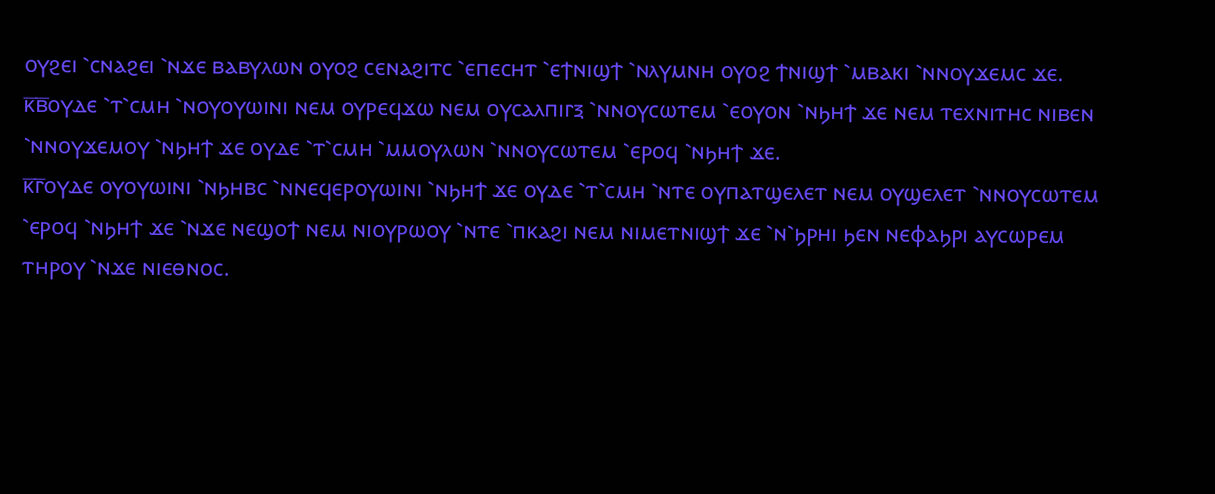ⲟⲩϩⲉⲓ ⳿ⲥⲛⲁϩⲉⲓ ⳿ⲛϫⲉ ⲃⲁⲃⲩⲗⲱⲛ ⲟⲩⲟϩ ⲥⲉⲛⲁϩⲓⲧⲥ ⳿ⲉⲡⲉⲥⲏⲧ ⳿ⲉϯⲛⲓϣϯ ⳿ⲛⲗⲩⲙⲛⲏ ⲟⲩⲟϩ ϯⲛⲓϣϯ ⳿ⲙⲃⲁⲕⲓ ⳿ⲛⲛⲟⲩϫⲉⲙⲥ ϫⲉ.
ⲕ̅ⲃ̅ⲟⲩⲇⲉ ⳿ⲧ⳿ⲥⲙⲏ ⳿ⲛⲟⲩⲟⲩⲱⲓⲛⲓ ⲛⲉⲙ ⲟⲩⲣⲉϥϫⲱ ⲛⲉⲙ ⲟⲩⲥⲁⲗⲡⲓⲅⲝ ⳿ⲛⲛⲟⲩⲥⲱⲧⲉⲙ ⳿ⲉⲟⲩⲟⲛ ⳿ⲛϧⲏϯ ϫⲉ ⲛⲉⲙ ⲧⲉⲭⲛⲓⲧⲏⲥ ⲛⲓⲃⲉⲛ ⳿ⲛⲛⲟⲩϫⲉⲙⲟⲩ ⳿ⲛϧⲏϯ ϫⲉ ⲟⲩⲇⲉ ⳿ⲧ⳿ⲥⲙⲏ ⳿ⲙⲙⲟⲩⲗⲱⲛ ⳿ⲛⲛⲟⲩⲥⲱⲧⲉⲙ ⳿ⲉⲣⲟϥ ⳿ⲛϧⲏϯ ϫⲉ.
ⲕ̅ⲅ̅ⲟⲩⲇⲉ ⲟⲩⲟⲩⲱⲓⲛⲓ ⳿ⲛϧⲏⲃⲥ ⳿ⲛⲛⲉϥⲉⲣⲟⲩⲱⲓⲛⲓ ⳿ⲛϧⲏϯ ϫⲉ ⲟⲩⲇⲉ ⳿ⲧ⳿ⲥⲙⲏ ⳿ⲛⲧⲉ ⲟⲩⲡⲁⲧϣⲉⲗⲉⲧ ⲛⲉⲙ ⲟⲩϣⲉⲗⲉⲧ ⳿ⲛⲛⲟⲩⲥⲱⲧⲉⲙ ⳿ⲉⲣⲟϥ ⳿ⲛϧⲏϯ ϫⲉ ⳿ⲛϫⲉ ⲛⲉϣⲟϯ ⲛⲉⲙ ⲛⲓⲟⲩⲣⲱⲟⲩ ⳿ⲛⲧⲉ ⳿ⲡⲕⲁϩⲓ ⲛⲉⲙ ⲛⲓⲙⲉⲧⲛⲓϣϯ ϫⲉ ⳿ⲛ⳿ϧⲣⲏⲓ ϧⲉⲛ ⲛⲉⲫⲁϧⲣⲓ ⲁⲩⲥⲱⲣⲉⲙ ⲧⲏⲣⲟⲩ ⳿ⲛϫⲉ ⲛⲓⲉⲑⲛⲟⲥ.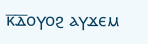ⲕ̅ⲇ̅ⲟⲩⲟϩ ⲁⲩϫⲉⲙ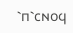⳿ⲡ⳿ⲥⲛⲟϥ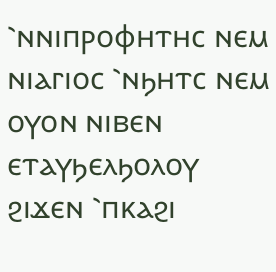⳿ⲛⲛⲓⲡⲣⲟⲫⲏⲧⲏⲥ ⲛⲉⲙ ⲛⲓⲁⲅⲓⲟⲥ ⳿ⲛϧⲏⲧⲥ ⲛⲉⲙ ⲟⲩⲟⲛ ⲛⲓⲃⲉⲛ ⲉⲧⲁⲩϧⲉⲗϧⲟⲗⲟⲩ ϩⲓϫⲉⲛ ⳿ⲡⲕⲁϩⲓ